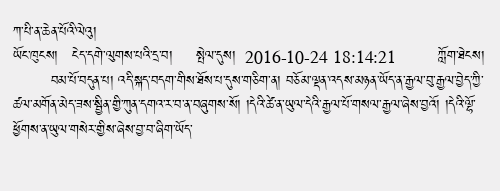ཀ་པི་ན་ཆེན་པོའི་ལེའུ།
ཡོང་ཁུངས།   ངེད་དགེ་ལུགས་པའི་དྲ་བ།     སྤེལ་དུས།  2016-10-24 18:14:21         ཀློག་ཐེངས།
        བམ་པོ་བདུན་པ། འདི་སྐད་བདག་གིས་ཐོས་པ་དུས་གཅིག་ན། བཅོམ་ལྡན་འདས་མཉན་ཡོད་ན་རྒྱལ་བུ་རྒྱལ་བྱེད་ཀྱི་ཚལ་མགོན་མེད་ཟས་སྦྱིན་གྱི་ཀུན་དགའ་ར་བ་ན་བཞུགས་སོ། །དེའི་ཚེ་ན་ཡུལ་དེའི་རྒྱལ་པོ་གསལ་རྒྱལ་ཞེས་བྱའོ། །དེའི་ལྷོ་ཕྱོགས་ན་ཡུལ་གསེར་གྱིས་ཞེས་བྱ་བ་ཞིག་ཡོད་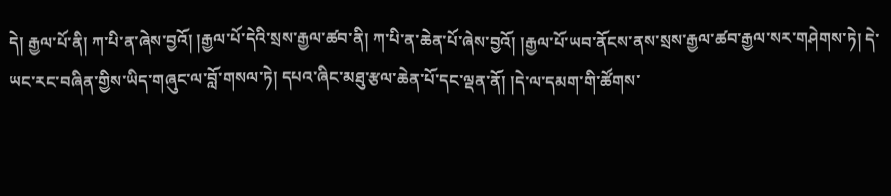དེ། རྒྱལ་པོ་ནི། ཀ་པི་ན་ཞེས་བྱའོ། །རྒྱལ་པོ་དེའི་སྲས་རྒྱལ་ཚབ་ནི། ཀ་པི་ན་ཆེན་པོ་ཞེས་བྱའོ། །རྒྱལ་པོ་ཡབ་ནོངས་ནས་སྲས་རྒྱལ་ཚབ་རྒྱལ་སར་གཤེགས་ཏེ། དེ་ཡང་རང་བཞིན་གྱིས་ཡིད་གཞུང་ལ་བློ་གསལ་ཏེ། དཔའ་ཞིང་མཐུ་རྩལ་ཆེན་པོ་དང་ལྡན་ནོ། །དེ་ལ་དམག་གི་ཚོགས་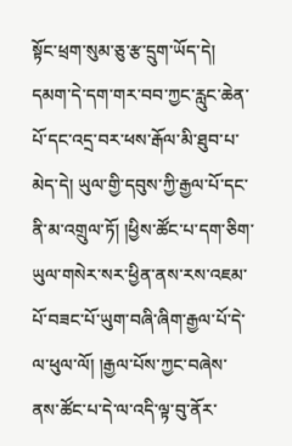སྟོང་ཕྲག་སུམ་ཅུ་རྩ་དྲུག་ཡོད་དེ། དམག་དེ་དག་གར་བབ་ཀྱང་རླུང་ཆེན་པོ་དང་འདྲ་བར་ཕས་རྒོལ་མི་ཐུབ་པ་མེད་དེ། ཡུལ་གྱི་དབུས་ཀྱི་རྒྱལ་པོ་དང་ནི་མ་འགྲུལ་ཏོ། །ཕྱིས་ཚོང་པ་དག་ཅིག་ཡུལ་གསེར་སར་ཕྱིན་ནས་རས་འཇམ་པོ་བཟང་པོ་ཡུག་བཞི་ཞིག་རྒྱལ་པོ་དེ་ལ་ཕུལ་ལོ། །རྒྱལ་པོས་ཀྱང་བཞེས་ནས་ཚོང་པ་དེ་ལ་འདི་ལྟ་བུ་ནོར་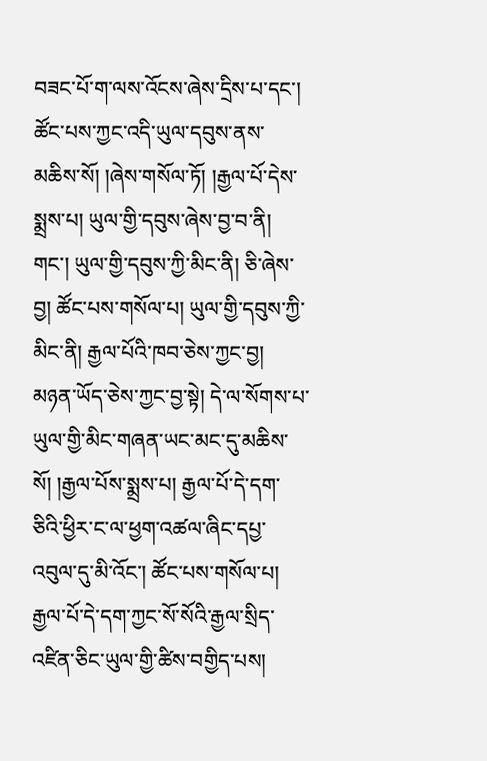བཟང་པོ་ག་ལས་འོངས་ཞེས་དྲིས་པ་དང་། ཚོང་པས་ཀྱང་འདི་ཡུལ་དབུས་ནས་མཆིས་སོ། །ཞེས་གསོལ་ཏོ། །རྒྱལ་པོ་དེས་སྨྲས་པ། ཡུལ་གྱི་དབུས་ཞེས་བྱ་བ་ནི། གང་། ཡུལ་གྱི་དབུས་ཀྱི་མིང་ནི། ཅི་ཞེས་བྱ། ཚོང་པས་གསོལ་པ། ཡུལ་གྱི་དབུས་ཀྱི་མིང་ནི། རྒྱལ་པོའི་ཁབ་ཅེས་ཀྱང་བྱ། མཉན་ཡོད་ཅེས་ཀྱང་བྱ་སྟེ། དེ་ལ་སོགས་པ་ཡུལ་གྱི་མིང་གཞན་ཡང་མང་དུ་མཆིས་སོ། །རྒྱལ་པོས་སྨྲས་པ། རྒྱལ་པོ་དེ་དག་ཅིའི་ཕྱིར་ང་ལ་ཕྱག་འཚལ་ཞིང་དཔྱ་འབུལ་དུ་མི་འོང་། ཚོང་པས་གསོལ་པ། རྒྱལ་པོ་དེ་དག་ཀྱང་སོ་སོའི་རྒྱལ་སྲིད་འཛིན་ཅིང་ཡུལ་གྱི་ཚིས་བགྱིད་པས།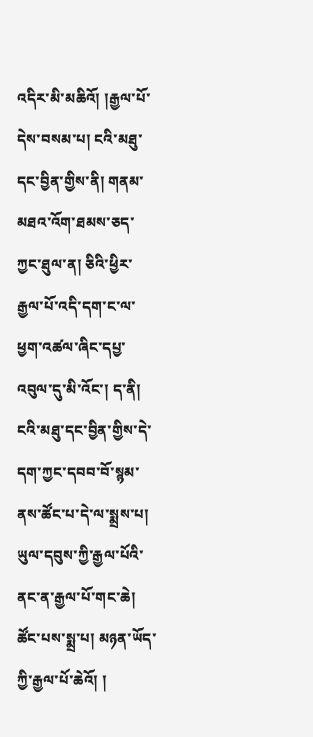འདིར་མི་མཆིའོ། །རྒྱལ་པོ་དེས་བསམ་པ། ངའི་མཐུ་དང་བྱིན་གྱིས་ནི། གནམ་མཐའ་འོག་ཐམས་ཅད་ཀྱང་ཐུལ་ན། ཅིའི་ཕྱིར་རྒྱལ་པོ་འདི་དག་ང་ལ་ཕྱག་འཚལ་ཞིང་དཔྱ་འབུལ་དུ་མི་འོང་། ད་ནི། ངའི་མཐུ་དང་བྱིན་གྱིས་དེ་དག་ཀྱང་དབབ་བོ་སྙམ་ནས་ཚོང་པ་དེ་ལ་སྨྲས་པ། ཡུལ་དབུས་ཀྱི་རྒྱལ་པོའི་ནང་ན་རྒྱལ་པོ་གང་ཆེ། ཚོང་པས་སྨྲ་པ། མཉན་ཡོད་ཀྱི་རྒྱལ་པོ་ཆེའོ། །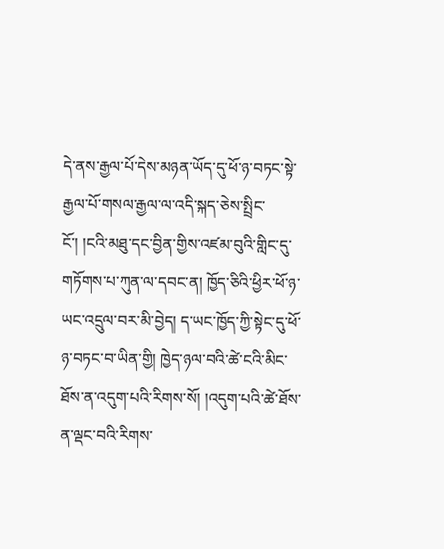དེ་ནས་རྒྱལ་པོ་དེས་མཉན་ཡོད་དུ་ཕོ་ཉ་བཏང་སྟེ་རྒྱལ་པོ་གསལ་རྒྱལ་ལ་འདི་སྐད་ཅེས་སྤྲིང་ངོ་། །ངའི་མཐུ་དང་བྱིན་གྱིས་འཛམ་བུའི་གླིང་དུ་གཏོགས་པ་ཀུན་ལ་དབང་ན། ཁྱོད་ཅིའི་ཕྱིར་ཕོ་ཉ་ཡང་འདྲུལ་བར་མི་བྱེད། ད་ཡང་ཁྱོད་ཀྱི་སྟེང་དུ་ཕོ་ཉ་བཏང་བ་ཡིན་གྱི། ཁྱེད་ཉལ་བའི་ཚེ་ངའི་མིང་ཐོས་ན་འདུག་པའི་རིགས་སོ། །འདུག་པའི་ཚེ་ཐོས་ན་ལྡང་བའི་རིགས་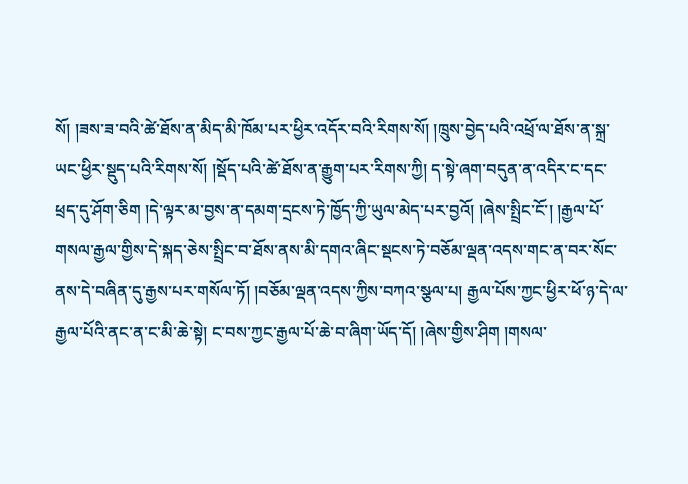སོ། །ཟས་ཟ་བའི་ཚེ་ཐོས་ན་མིད་མི་ཁོམ་པར་ཕྱིར་འདོར་བའི་རིགས་སོ། །ཁྲུས་བྱེད་པའི་འཕྲོ་ལ་ཐོས་ན་སྐྲ་ཡང་ཕྱིར་སྡུད་པའི་རིགས་སོ། །སྡོད་པའི་ཚེ་ཐོས་ན་རྒྱུག་པར་རིགས་ཀྱི། ད་སྟེ་ཞག་བདུན་ན་འདིར་ང་དང་ཕྲད་དུ་ཤོག་ཅིག །དེ་ལྟར་མ་བྱས་ན་དམག་དྲངས་ཏེ་ཁྱོད་ཀྱི་ཡུལ་མེད་པར་བྱའོ། །ཞེས་སྤྲིང་ངོ་། །རྒྱལ་པོ་གསལ་རྒྱལ་གྱིས་དེ་སྐད་ཅེས་སྤྲིང་བ་ཐོས་ནས་མི་དགའ་ཞིང་སྡངས་ཏེ་བཅོམ་ལྡན་འདས་གང་ན་བར་སོང་ནས་དེ་བཞིན་དུ་རྒྱས་པར་གསོལ་ཏོ། །བཅོམ་ལྡན་འདས་ཀྱིས་བཀའ་སྩལ་པ། རྒྱལ་པོས་ཀྱང་ཕྱིར་ཕོ་ཉ་དེ་ལ་རྒྱལ་པོའི་ནང་ན་ང་མི་ཆེ་སྟེ། ང་བས་ཀྱང་རྒྱལ་པོ་ཆེ་བ་ཞིག་ཡོད་དོ། །ཞེས་གྱིས་ཤིག །གསལ་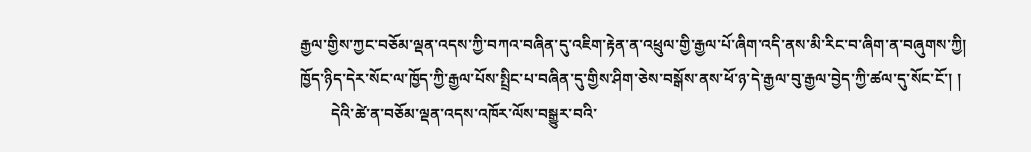རྒྱལ་གྱིས་ཀྱང་བཅོམ་ལྡན་འདས་ཀྱི་བཀའ་བཞིན་དུ་འཇིག་རྟེན་ན་འཕྲུལ་གྱི་རྒྱལ་པོ་ཞིག་འདི་ནས་མི་རིང་བ་ཞིག་ན་བཞུགས་ཀྱི། ཁྱོད་ཉིད་དེར་སོང་ལ་ཁྱོད་ཀྱི་རྒྱལ་པོས་སྤྲིང་པ་བཞིན་དུ་གྱིས་ཤིག་ཅེས་བསྒོས་ནས་ཕོ་ཉ་དེ་རྒྱལ་བུ་རྒྱལ་བྱེད་ཀྱི་ཚལ་དུ་སོང་ངོ་། །
        དེའི་ཚེ་ན་བཅོམ་ལྡན་འདས་འཁོར་ལོས་བསྒྱུར་བའི་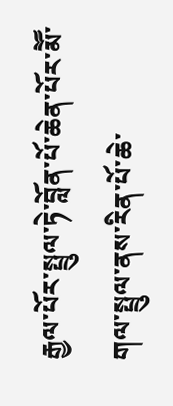རྒྱལ་པོར་སྤྲུལ་ཏེ་བློན་པོ་ཆེན་པོར་མཽ་གལ་སྤྲུལ་ནས་རིན་པོ་ཆེ་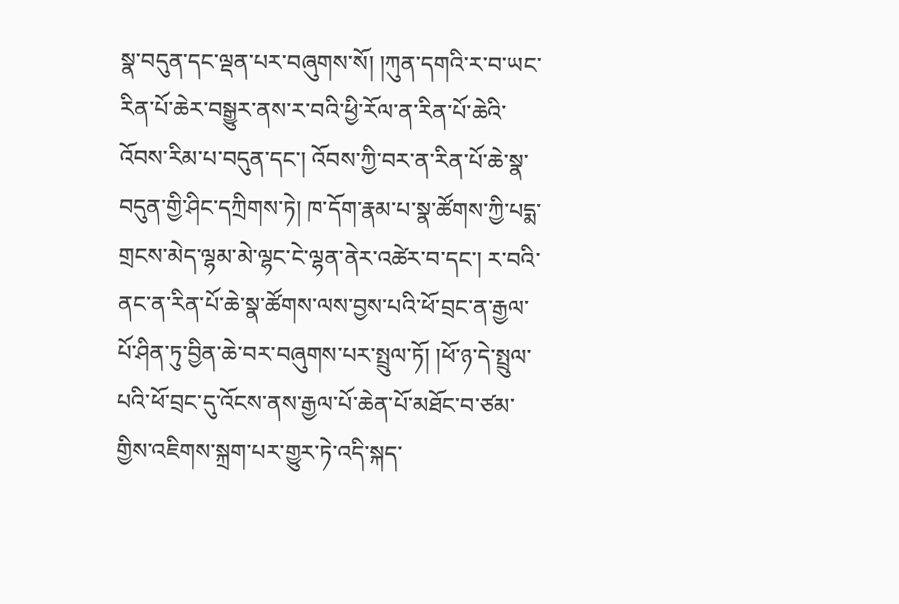སྣ་བདུན་དང་ལྡན་པར་བཞུགས་སོ། །ཀུན་དགའི་ར་བ་ཡང་རིན་པོ་ཆེར་བསྒྱུར་ནས་ར་བའི་ཕྱི་རོལ་ན་རིན་པོ་ཆེའི་འོབས་རིམ་པ་བདུན་དང་། འོབས་ཀྱི་བར་ན་རིན་པོ་ཆེ་སྣ་བདུན་གྱི་ཤིང་དཀྲིགས་ཏེ། ཁ་དོག་རྣམ་པ་སྣ་ཚོགས་ཀྱི་པདྨ་གྲངས་མེད་ལྷམ་མེ་ལྷང་ངེ་ལྷན་ནེར་འཚེར་བ་དང་། ར་བའི་ནང་ན་རིན་པོ་ཆེ་སྣ་ཚོགས་ལས་བྱས་པའི་ཕོ་བྲང་ན་རྒྱལ་པོ་ཤིན་ཏུ་བྱིན་ཆེ་བར་བཞུགས་པར་སྤྲུལ་ཏོ། །ཕོ་ཉ་དེ་སྤྲུལ་པའི་ཕོ་བྲང་དུ་འོངས་ནས་རྒྱལ་པོ་ཆེན་པོ་མཐོང་བ་ཙམ་གྱིས་འཇིགས་སྐྲག་པར་གྱུར་ཏེ་འདི་སྐད་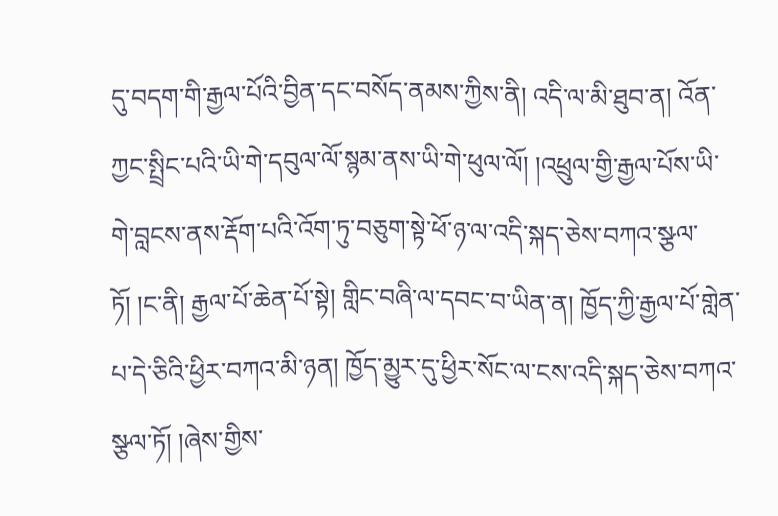དུ་བདག་གི་རྒྱལ་པོའི་བྱིན་དང་བསོད་ནམས་ཀྱིས་ནི། འདི་ལ་མི་ཐུབ་ན། འོན་ཀྱང་སྤྲིང་པའི་ཡི་གེ་དབུལ་ལོ་སྙམ་ནས་ཡི་གེ་ཕུལ་ལོ། །འཕྲུལ་གྱི་རྒྱལ་པོས་ཡི་གེ་བླངས་ནས་རྡོག་པའི་འོག་ཏུ་བཅུག་སྟེ་ཕོ་ཉ་ལ་འདི་སྐད་ཅེས་བཀའ་སྩལ་ཏོ། །ང་ནི། རྒྱལ་པོ་ཆེན་པོ་སྟེ། གླིང་བཞི་ལ་དབང་བ་ཡིན་ན། ཁྱོད་ཀྱི་རྒྱལ་པོ་གླེན་པ་དེ་ཅིའི་ཕྱིར་བཀའ་མི་ཉན། ཁྱོད་མྱུར་དུ་ཕྱིར་སོང་ལ་ངས་འདི་སྐད་ཅེས་བཀའ་སྩལ་ཏོ། །ཞེས་གྱིས་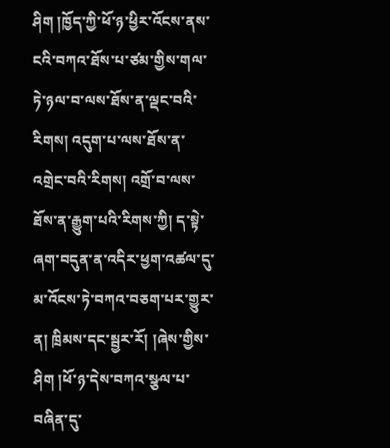ཤིག །ཁྱོད་ཀྱི་ཕོ་ཉ་ཕྱིར་འོངས་ནས་ངའི་བཀའ་ཐོས་པ་ཙམ་གྱིས་གལ་ཏེ་ཉལ་བ་ལས་ཐོས་ན་ལྡང་བའི་རིགས། འདུག་པ་ལས་ཐོས་ན་འགྲེང་བའི་རིགས། འགྲོ་བ་ལས་ཐོས་ན་རྒྱུག་པའི་རིགས་ཀྱི། ད་སྟེ་ཞག་བདུན་ན་འདིར་ཕྱག་འཚལ་དུ་མ་འོངས་ཏེ་བཀའ་བཅག་པར་གྱུར་ན། ཁྲིམས་དང་སྦྱར་རོ། །ཞེས་གྱིས་ཤིག །ཕོ་ཉ་དེས་བཀའ་སྩལ་པ་བཞིན་དུ་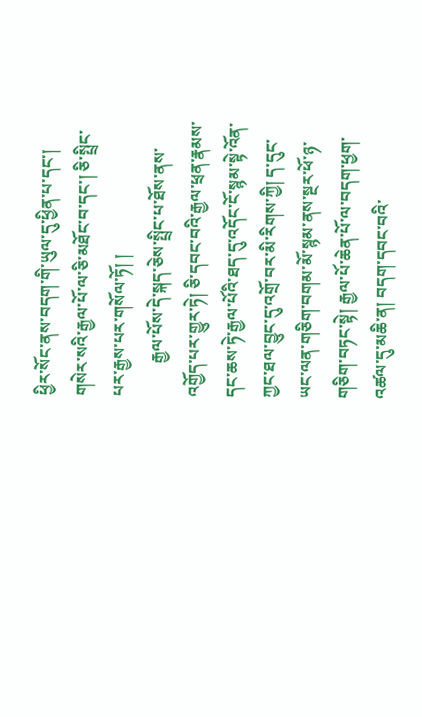ཕྱིར་སོང་ནས་བདག་གི་ཡུལ་དུ་ཕྱིན་པ་དང་། གསེར་སའི་རྒྱལ་པོ་ལ་ཅི་མཐོང་བ་དང་། ཅི་སྤྲིང་པར་རྒྱས་པར་གསོལ་ཏོ། །
        རྒྱལ་པོས་དེ་སྐད་ཅེས་སྤྲིང་པ་ཐོས་ནས་འགྱོད་པར་གྱུར་ཏེ། ཅི་དབང་བའི་རྒྱལ་ཕྲན་རྣམས་དང་ཆས་ཏེ་རྒྱལ་པོའི་ཐད་དུ་འདོང་ངོ་སྙམ་སྟེ་འོན་ཀྱང་ཐལ་བྱུང་དུ་འགྲོ་བར་མི་རིགས་ཀྱི། ད་དུང་ཡང་ལན་གཅིག་བགམ་མོ་སྙམ་ནས་སྔར་ཕོ་ཉ་གཅིག་བཏང་སྟེ། རྒྱལ་པོ་ཆེན་པོ་ལ་བདག་ཕྱག་འཚལ་དུ་མཆི་ན། བདག་དབང་བའི་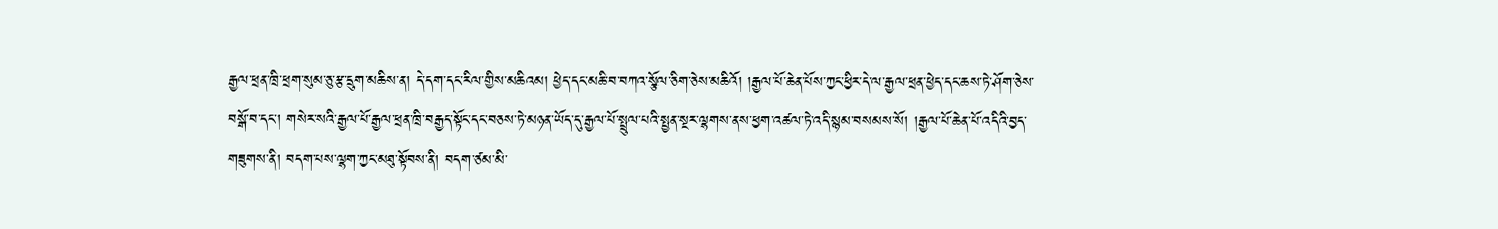རྒྱལ་ཕྲན་ཁྲི་ཕྲག་སུམ་ཅུ་རྩ་དྲུག་མཆིས་ན། དེ་དག་དང་རིལ་གྱིས་མཆིའམ། ཕྱེད་དང་མཆི་བ་བཀའ་སྩོལ་ཅིག་ཅེས་མཆིའོ། །རྒྱལ་པོ་ཆེན་པོས་ཀྱང་ཕྱིར་དེ་ལ་རྒྱལ་ཕྲན་ཕྱེད་དང་ཆས་ཏེ་ཤོག་ཅེས་བསྒོ་བ་དང་། གསེར་སའི་རྒྱལ་པོ་རྒྱལ་ཕྲན་ཁྲི་བརྒྱད་སྟོང་དང་བཅས་ཏེ་མཉན་ཡོད་དུ་རྒྱལ་པོ་སྤྲུལ་པའི་སྤྱན་སྔར་ལྷགས་ནས་ཕྱག་འཚལ་ཏེ་འདི་སྙམ་བསམས་སོ། །རྒྱལ་པོ་ཆེན་པོ་འདིའི་བྱད་གཟུགས་ནི། བདག་པས་ལྷག་ཀྱང་མཐུ་སྟོབས་ནི། བདག་ཙམ་མི་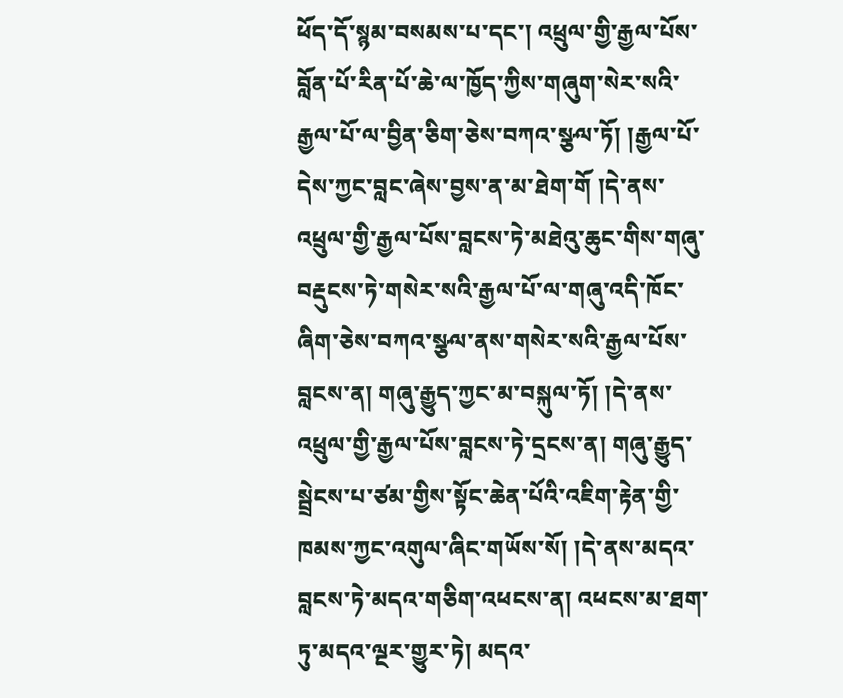ཕོད་དོ་སྙམ་བསམས་པ་དང་། འཕྲུལ་གྱི་རྒྱལ་པོས་བློན་པོ་རིན་པོ་ཆེ་ལ་ཁྱོད་ཀྱིས་གཞུག་སེར་སའི་རྒྱལ་པོ་ལ་བྱིན་ཅིག་ཅེས་བཀའ་སྩལ་ཏོ། །རྒྱལ་པོ་དེས་ཀྱང་བླང་ཞེས་བྱས་ན་མ་ཐེག་གོ །དེ་ནས་འཕྲུལ་གྱི་རྒྱལ་པོས་བླངས་ཏེ་མཐེའུ་ཆུང་གིས་གཞུ་བརྡུངས་ཏེ་གསེར་སའི་རྒྱལ་པོ་ལ་གཞུ་འདི་ཁོང་ཞིག་ཅེས་བཀའ་སྩལ་ནས་གསེར་སའི་རྒྱལ་པོས་བླངས་ན། གཞུ་རྒྱུད་ཀྱང་མ་བསྐུལ་ཏོ། །དེ་ནས་འཕྲུལ་གྱི་རྒྱལ་པོས་བླངས་ཏེ་དྲངས་ན། གཞུ་རྒྱུད་སྦྲེངས་པ་ཙམ་གྱིས་སྟོང་ཆེན་པོའི་འཇིག་རྟེན་གྱི་ཁམས་ཀྱང་འགུལ་ཞིང་གཡོས་སོ། །དེ་ནས་མདའ་བླངས་ཏེ་མདའ་གཅིག་འཕངས་ན། འཕངས་མ་ཐག་ཏུ་མདའ་ལྔར་གྱུར་ཏེ། མདའ་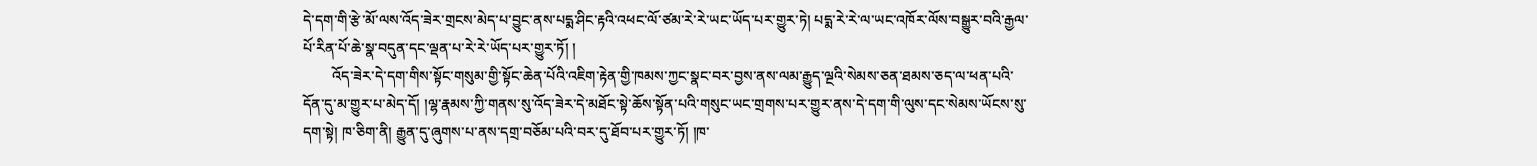དེ་དག་གི་རྩེ་མོ་ལས་འོད་ཟེར་གྲངས་མེད་པ་བྱུང་ནས་པདྨ་ཤིང་རྟའི་འཕང་ལོ་ཙམ་རེ་རེ་ཡང་ཡོད་པར་གྱུར་ཏེ། པདྨ་རེ་རེ་ལ་ཡང་འཁོར་ལོས་བསྒྱུར་བའི་རྒྱལ་པོ་རིན་པོ་ཆེ་སྣ་བདུན་དང་ལྡན་པ་རེ་རེ་ཡོད་པར་གྱུར་ཏོ། །
        འོད་ཟེར་དེ་དག་གིས་སྟོང་གསུམ་གྱི་སྟོང་ཆེན་པོའི་འཇིག་རྟེན་གྱི་ཁམས་ཀྱང་སྣང་བར་བྱས་ནས་ལམ་རྒྱུད་ལྔའི་སེམས་ཅན་ཐམས་ཅད་ལ་ཕན་པའི་དོན་དུ་མ་གྱུར་པ་མེད་དོ། །ལྷ་རྣམས་ཀྱི་གནས་སུ་འོད་ཟེར་དེ་མཐོང་སྟེ་ཆོས་སྟོན་པའི་གསུང་ཡང་གྲགས་པར་གྱུར་ནས་དེ་དག་གི་ལུས་དང་སེམས་ཡོངས་སུ་དག་སྟེ། ཁ་ཅིག་ནི། རྒྱུན་དུ་ཞུགས་པ་ནས་དགྲ་བཅོམ་པའི་བར་དུ་ཐོབ་པར་གྱུར་ཏོ། །ཁ་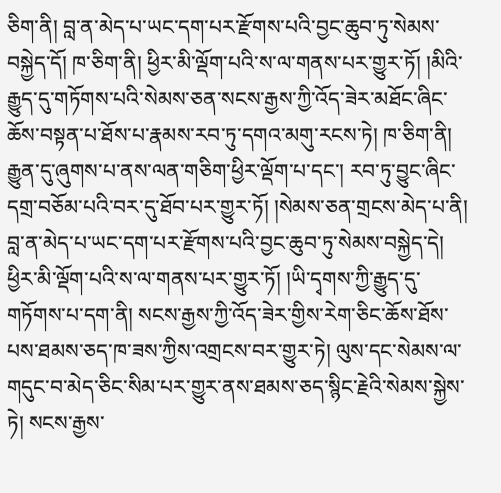ཅིག་ནི། བླ་ན་མེད་པ་ཡང་དག་པར་རྫོགས་པའི་བྱང་ཆུབ་ཏུ་སེམས་བསྐྱེད་དོ། ཁ་ཅིག་ནི། ཕྱིར་མི་ལྡོག་པའི་ས་ལ་གནས་པར་གྱུར་ཏོ། །མིའི་རྒྱུད་དུ་གཏོགས་པའི་སེམས་ཅན་སངས་རྒྱས་ཀྱི་འོད་ཟེར་མཐོང་ཞིང་ཆོས་བསྟན་པ་ཐོས་པ་རྣམས་རབ་ཏུ་དགའ་མགུ་རངས་ཏེ། ཁ་ཅིག་ནི། རྒྱུན་དུ་ཞུགས་པ་ནས་ལན་གཅིག་ཕྱིར་ལྡོག་པ་དང་། རབ་ཏུ་བྱུང་ཞིང་དགྲ་བཅོམ་པའི་བར་དུ་ཐོབ་པར་གྱུར་ཏོ། །སེམས་ཅན་གྲངས་མེད་པ་ནི། བླ་ན་མེད་པ་ཡང་དག་པར་རྫོགས་པའི་བྱང་ཆུབ་ཏུ་སེམས་བསྐྱེད་དེ། ཕྱིར་མི་ལྡོག་པའི་ས་ལ་གནས་པར་གྱུར་ཏོ། །ཡི་དྭགས་ཀྱི་རྒྱུད་དུ་གཏོགས་པ་དག་ནི། སངས་རྒྱས་ཀྱི་འོད་ཟེར་གྱིས་རེག་ཅིང་ཆོས་ཐོས་པས་ཐམས་ཅད་ཁ་ཟས་ཀྱིས་འགྲངས་བར་གྱུར་ཏེ། ལུས་དང་སེམས་ལ་གདུང་བ་མེད་ཅིང་སིམ་པར་གྱུར་ནས་ཐམས་ཅད་སྙིང་རྗེའི་སེམས་སྐྱེས་ཏེ། སངས་རྒྱས་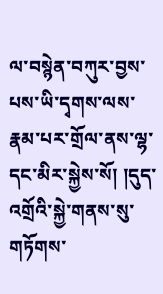ལ་བསྙེན་བཀུར་བྱས་པས་ཡི་དྭགས་ལས་རྣམ་པར་གྲོལ་ནས་ལྷ་དང་མིར་སྐྱེས་སོ། །དུད་འགྲོའི་སྐྱེ་གནས་སུ་གཏོགས་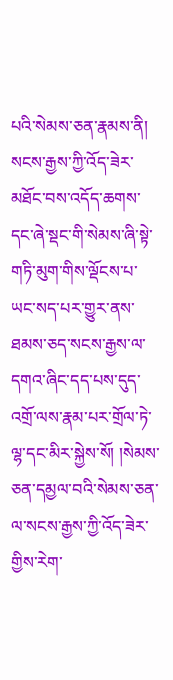པའི་སེམས་ཅན་རྣམས་ནི། སངས་རྒྱས་ཀྱི་འོད་ཟེར་མཐོང་བས་འདོད་ཆགས་དང་ཞེ་སྡང་གི་སེམས་ཞི་སྟེ་གཏི་མུག་གིས་ལྡོངས་པ་ཡང་སད་པར་གྱུར་ནས་ཐམས་ཅད་སངས་རྒྱས་ལ་དགའ་ཞིང་དད་པས་དུད་འགྲོ་ལས་རྣམ་པར་གྲོལ་ཏེ་ལྷ་དང་མིར་སྐྱེས་སོ། །སེམས་ཅན་དམྱལ་བའི་སེམས་ཅན་ལ་སངས་རྒྱས་ཀྱི་འོད་ཟེར་གྱིས་རེག་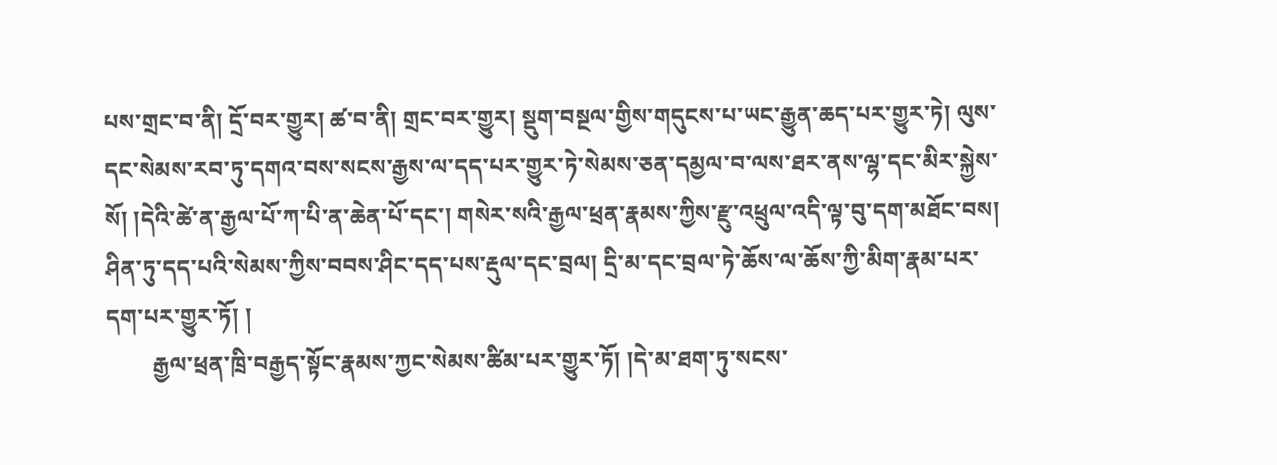པས་གྲང་བ་ནི། དྲོ་བར་གྱུར། ཚ་བ་ནི། གྲང་བར་གྱུར། སྡུག་བསྔལ་གྱིས་གདུངས་པ་ཡང་རྒྱུན་ཆད་པར་གྱུར་ཏེ། ལུས་དང་སེམས་རབ་ཏུ་དགའ་བས་སངས་རྒྱས་ལ་དད་པར་གྱུར་ཏེ་སེམས་ཅན་དམྱལ་བ་ལས་ཐར་ནས་ལྷ་དང་མིར་སྐྱེས་སོ། །དེའི་ཚེ་ན་རྒྱལ་པོ་ཀ་པི་ན་ཆེན་པོ་དང་། གསེར་སའི་རྒྱལ་ཕྲན་རྣམས་ཀྱིས་རྫུ་འཕྲུལ་འདི་ལྟ་བུ་དག་མཐོང་བས། ཤིན་ཏུ་དད་པའི་སེམས་ཀྱིས་བབས་ཤིང་དད་པས་རྡུལ་དང་བྲལ། དྲི་མ་དང་བྲལ་ཏེ་ཆོས་ལ་ཆོས་ཀྱི་མིག་རྣམ་པར་དག་པར་གྱུར་ཏོ། །
        རྒྱལ་ཕྲན་ཁྲི་བརྒྱད་སྟོང་རྣམས་ཀྱང་སེམས་ཚིམ་པར་གྱུར་ཏོ། །དེ་མ་ཐག་ཏུ་སངས་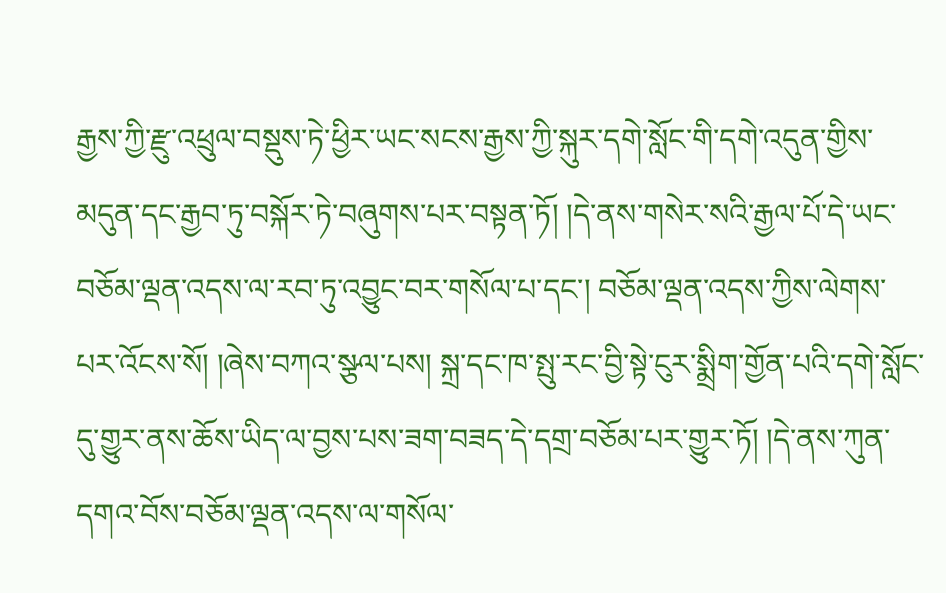རྒྱས་ཀྱི་རྫུ་འཕྲུལ་བསྡུས་ཏེ་ཕྱིར་ཡང་སངས་རྒྱས་ཀྱི་སྐུར་དགེ་སློང་གི་དགེ་འདུན་གྱིས་མདུན་དང་རྒྱབ་ཏུ་བསྐོར་ཏེ་བཞུགས་པར་བསྟན་ཏོ། །དེ་ནས་གསེར་སའི་རྒྱལ་པོ་དེ་ཡང་བཅོམ་ལྡན་འདས་ལ་རབ་ཏུ་འབྱུང་བར་གསོལ་པ་དང་། བཅོམ་ལྡན་འདས་ཀྱིས་ལེགས་པར་འོངས་སོ། །ཞེས་བཀའ་སྩལ་པས། སྐྲ་དང་ཁ་སྤུ་རང་བྱི་སྟེ་ངུར་སྨྲིག་གྱོན་པའི་དགེ་སློང་དུ་གྱུར་ནས་ཆོས་ཡིད་ལ་བྱས་པས་ཟག་བཟད་དེ་དགྲ་བཅོམ་པར་གྱུར་ཏོ། །དེ་ནས་ཀུན་དགའ་བོས་བཅོམ་ལྡན་འདས་ལ་གསོལ་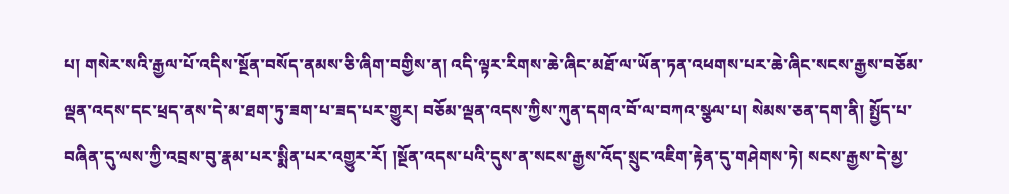པ། གསེར་སའི་རྒྱལ་པོ་འདིས་སྔོན་བསོད་ནམས་ཅི་ཞིག་བགྱིས་ན། འདི་ལྟར་རིགས་ཆེ་ཞིང་མཐོ་ལ་ཡོན་ཏན་འཕགས་པར་ཆེ་ཞིང་སངས་རྒྱས་བཅོམ་ལྡན་འདས་དང་ཕྲད་ནས་དེ་མ་ཐག་ཏུ་ཟག་པ་ཟད་པར་གྱུར། བཅོམ་ལྡན་འདས་ཀྱིས་ཀུན་དགའ་བོ་ལ་བཀའ་སྩལ་པ། སེམས་ཅན་དག་ནི། སྤྱོད་པ་བཞིན་དུ་ལས་ཀྱི་འབྲས་བུ་རྣམ་པར་སྨིན་པར་འགྱུར་རོ། །སྔོན་འདས་པའི་དུས་ན་སངས་རྒྱས་འོད་སྲུང་འཇིག་རྟེན་དུ་གཤེགས་ཏེ། སངས་རྒྱས་དེ་མྱ་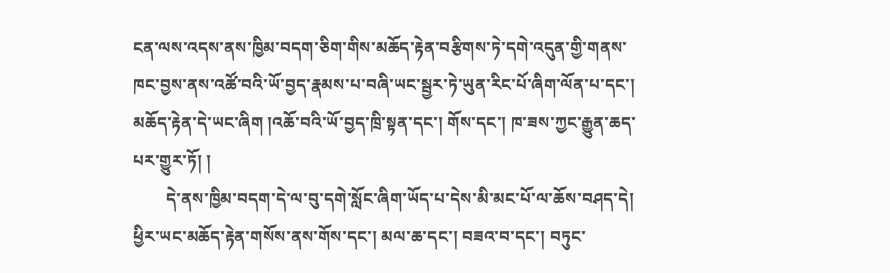ངན་ལས་འདས་ནས་ཁྱིམ་བདག་ཅིག་གིས་མཆོད་རྟེན་བརྩིགས་ཏེ་དགེ་འདུན་གྱི་གནས་ཁང་བྱས་ནས་འཚོ་བའི་ཡོ་བྱད་རྣམས་པ་བཞི་ཡང་སྦྱར་ཏེ་ཡུན་རིང་པོ་ཞིག་ལོན་པ་དང་། མཆོད་རྟེན་དེ་ཡང་ཞིག །འཆོ་བའི་ཡོ་བྱད་ཁྲི་སྟན་དང་། གོས་དང་། ཁ་ཟས་ཀྱང་རྒྱུན་ཆད་པར་གྱུར་ཏོ། །
        དེ་ནས་ཁྱིམ་བདག་དེ་ལ་བུ་དགེ་སློང་ཞིག་ཡོད་པ་དེས་མི་མང་པོ་ལ་ཆོས་བཤད་དེ། ཕྱིར་ཡང་མཆོད་རྟེན་གསོས་ནས་གོས་དང་། མལ་ཆ་དང་། བཟའ་བ་དང་། བཏུང་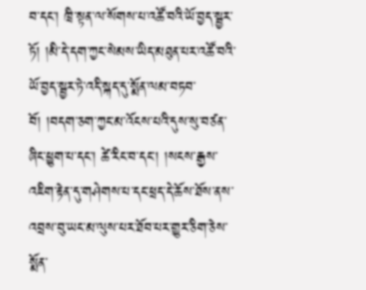བ་དང་། ཁྲི་སྟན་ལ་སོགས་པ་འཚོ་བའི་ཡོ་བྱད་སྦྱར་ཏོ། །མི་དེ་དག་ཀྱང་སེམས་ཡིད་མཐུན་པར་འཚོ་བའི་ཡོ་བྱད་སྦྱར་ཏེ་འདི་སྐད་དུ་སྨོན་ལམ་བཏབ་བོ། །བདག་ཅག་ཀྱང་མ་འོངས་པའི་དུས་སུ་བཙན་ཞིང་ཕྱུག་པ་དང་། ཚེ་རིང་བ་དང་། །སངས་རྒྱས་འཇིག་རྟེན་དུ་གཤེགས་པ་དང་ཕྲད་དེ་ཆོས་ཐོས་ནས་འབྲས་བུ་ཡང་མ་ལུས་པར་ཐོབ་པར་གྱུར་ཅིག་ཅེས་སྨོན་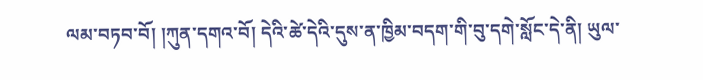ལམ་བཏབ་བོ། །ཀུན་དགའ་བོ། དེའི་ཚེ་དེའི་དུས་ན་ཁྱིམ་བདག་གི་བུ་དགེ་སློང་དེ་ནི། ཡུལ་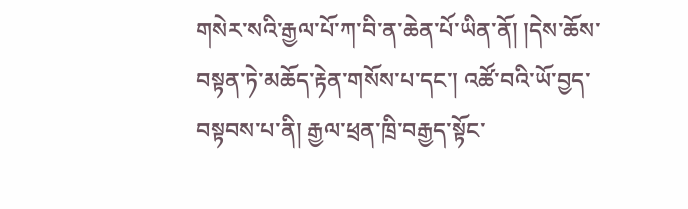གསེར་སའི་རྒྱལ་པོ་ཀ་བི་ན་ཆེན་པོ་ཡིན་ནོ། །དེས་ཆོས་བསྟན་ཏེ་མཆོད་རྟེན་གསོས་པ་དང་། འཚོ་བའི་ཡོ་བྱད་བསྟབས་པ་ནི། རྒྱལ་ཕྲན་ཁྲི་བརྒྱད་སྟོང་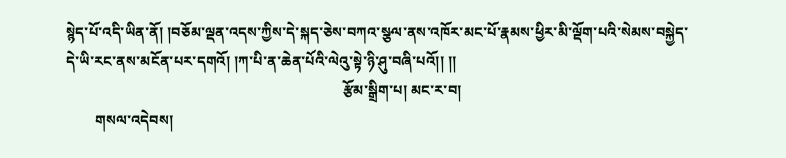སྙེད་པོ་འདི་ཡིན་ནོ། །བཅོམ་ལྡན་འདས་ཀྱིས་དེ་སྐད་ཅེས་བཀའ་སྩལ་ནས་འཁོར་མང་པོ་རྣམས་ཕྱིར་མི་ལྡོག་པའི་སེམས་བསྐྱེད་དེ་ཡི་རང་ནས་མངོན་པར་དགའོ། །ཀ་པི་ན་ཆེན་པོའི་ལེའུ་སྟེ་ཉི་ཤུ་བཞི་པའོ།། །།
                                                                            རྩོམ་སྒྲིག་པ། མང་ར་བ།
        གསལ་འདེབས།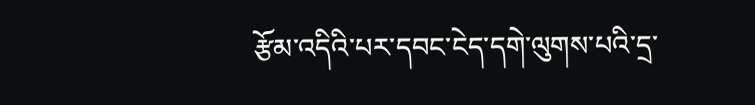རྩོམ་འདིའི་པར་དབང་ངེད་དགེ་ལུགས་པའི་དྲ་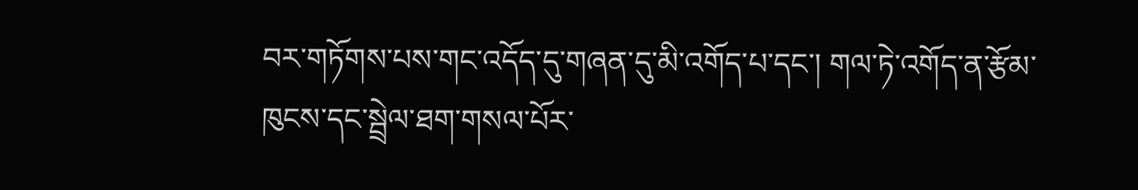བར་གཏོགས་པས་གང་འདོད་དུ་གཞན་དུ་མི་འགོད་པ་དང་། གལ་ཏེ་འགོད་ན་རྩོམ་ཁུངས་དང་སྦྲེལ་ཐག་གསལ་པོར་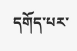དགོད་པར་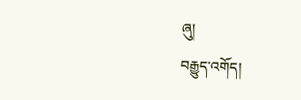ཞུ།
བརྒྱུད་འགོད།